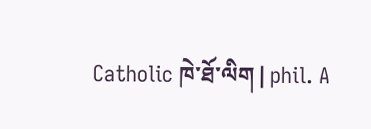Catholic ཁེ་ཐོ་ལིག | phil. A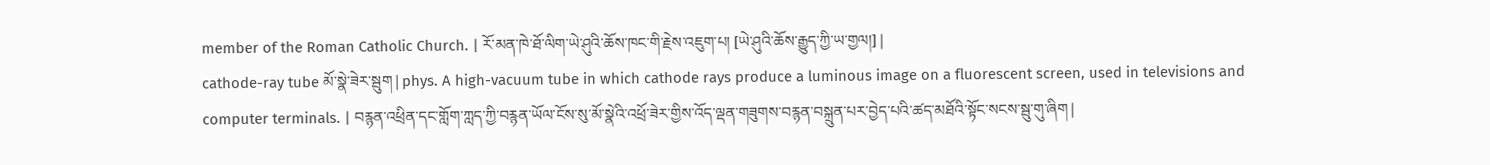member of the Roman Catholic Church. | རོ་མན་ཁེ་ཐོ་ལིག་ཡེ་ཤུའི་ཆོས་ཁང་གི་རྗེས་འཇུག་པ། [ཡེ་ཤུའི་ཆོས་རྒྱུད་ཀྱི་ཡ་གྱལ།] |
cathode-ray tube མོ་སྣེ་ཟེར་སྦུག | phys. A high-vacuum tube in which cathode rays produce a luminous image on a fluorescent screen, used in televisions and computer terminals. | བརྙན་འཕྲིན་དང་གློག་ཀླད་ཀྱི་བརྙན་ཡོལ་ངོས་སུ་མོ་སྣེའི་འཕྲོ་ཟེར་གྱིས་འོད་ལྡན་གཟུགས་བརྙན་བསྐྲུན་པར་བྱེད་པའི་ཚད་མཐོའི་སྟོང་སངས་སྦུ་གུ་ཞིག |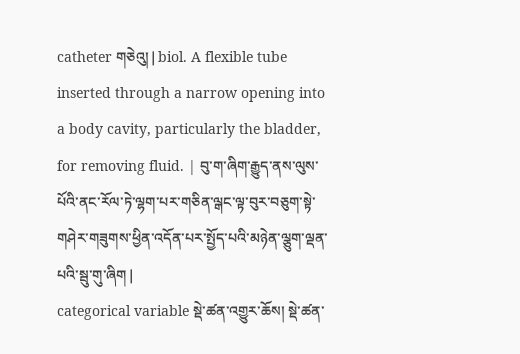catheter གཅེའུ། | biol. A flexible tube inserted through a narrow opening into a body cavity, particularly the bladder, for removing fluid. | བུ་ག་ཞིག་རྒྱུད་ནས་ལུས་པོའི་ནང་རོལ་ཏེ་ལྷག་པར་གཅིན་ལྒང་ལྟ་བུར་བཅུག་སྟེ་གཤེར་གཟུགས་ཕྱིན་འདོན་པར་སྤྱོད་པའི་མཉེན་ལྕུག་ལྡན་པའི་སྦུ་གུ་ཞིག |
categorical variable སྡེ་ཚན་འགྱུར་ཆོས། སྡེ་ཚན་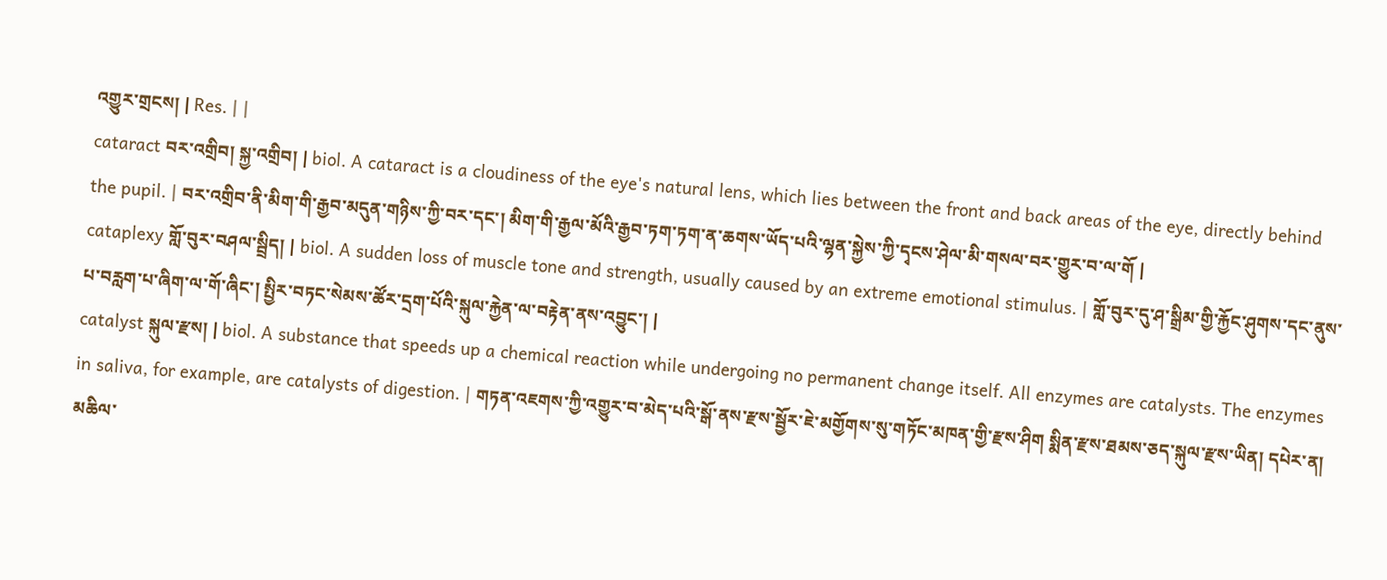འགྱུར་གྲངས། | Res. | |
cataract བར་འགྲིབ། སྐྱ་འགྲིབ། | biol. A cataract is a cloudiness of the eye's natural lens, which lies between the front and back areas of the eye, directly behind the pupil. | བར་འགྲིབ་ནི་མིག་གི་རྒྱབ་མདུན་གཉིས་ཀྱི་བར་དང་། མིག་གི་རྒྱལ་མོའི་རྒྱབ་ཏག་ཏག་ན་ཆགས་ཡོད་པའི་ལྷན་སྐྱེས་ཀྱི་དྭངས་ཤེལ་མི་གསལ་བར་གྱུར་བ་ལ་གོ |
cataplexy གློ་བུར་བཤལ་སྦྲིད། | biol. A sudden loss of muscle tone and strength, usually caused by an extreme emotional stimulus. | གློ་བུར་དུ་ཤ་སྒྲིམ་གྱི་རྐྱོང་ཤུགས་དང་ནུས་པ་བརླག་པ་ཞིག་ལ་གོ་ཞིང་། སྤྱིར་བཏང་སེམས་ཚོར་དྲག་པོའི་སྐུལ་རྐྱེན་ལ་བརྟེན་ནས་འབྱུང་། |
catalyst སྐུལ་རྫས། | biol. A substance that speeds up a chemical reaction while undergoing no permanent change itself. All enzymes are catalysts. The enzymes in saliva, for example, are catalysts of digestion. | གཏན་འཇགས་ཀྱི་འགྱུར་བ་མེད་པའི་སྒོ་ནས་རྫས་སྦྱོར་ཇེ་མགྱོགས་སུ་གཏོང་མཁན་གྱི་རྫས་ཤིག སྨིན་རྫས་ཐམས་ཅད་སྐུལ་རྫས་ཡིན། དཔེར་ན། མཆིལ་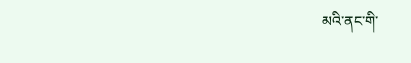མའི་ནང་གི་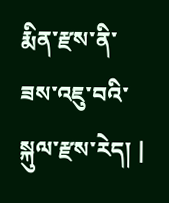རྨིན་རྫས་ནི་ཟས་འཇུ་བའི་སྐུལ་རྫས་རེད། |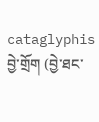cataglyphis བྱེ་གྲོག (བྱེ་ཐང་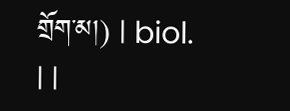གྲོག་མ།) | biol. | |